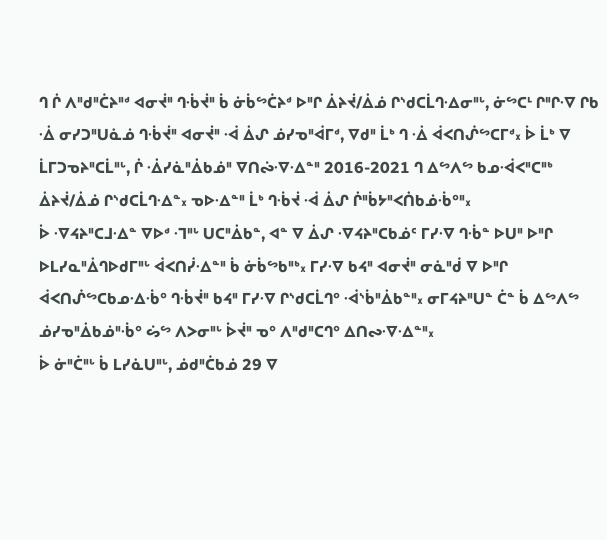ᒉ ᒌ ᐱᐦᑯᐦᑖᔨᐦᒄ ᐊᓂᔫᐦ ᒉᐧᑳᔫᐦ ᑳ ᓃᑳᔥᑖᔨᒄ ᐅᐦᒋ ᐄᔨᔫ/ᐄᓅ ᒋᔅᑯᑕᒫᒉᐧᐃᓂᐦᒡ, ᓃᔥᑕᒻ ᒋᐦᒋᐧᐁ ᒋᑲ ᐧᐄ ᓂᓯᑐᐦᑌᓈᓅ ᒉᐧᑳᔫᐦ ᐊᓂᔫᐦ ᐧᐋ ᐄᔑ ᓅᓯᓀᐦᐋᒥᒄ, ᐁᑯᐦ ᒫᒃ ᒉ ᐧᐄ ᐋᐸᑎᔒᔥᑕᒥᒄ᙮ ᐆ ᒫᒃ ᐁ ᒫᒥᑐᓀᔨᐦᑕᒫᐦᒡ, ᒌ ᐧᐄᓯᓈᐦᐄᑲᓅᐦ ᐁᑎᔔᐧᐁᐧᐃᓐᐦ 2016-2021 ᒉ ᐃᔥᐱᔥ ᑲᓄᐧᐋᐸᐦᑕᐦᒃ ᐄᔨᔫ/ᐄᓅ ᒋᔅᑯᑕᒫᒉᐧᐃᓐ᙮ ᓀᐅᐧᐃᓐᐦ ᒫᒃ ᒉᐧᑳᔫ ᐧᐋ ᐄᔑ ᒌᐦᑳᔭᐦᐸᑏᑲᓅᐧᑳᐤᐦ᙮
ᐆ ᐧᐁᔦᔨᐦᑕᒧᐧᐃᓐ ᐁᐅᒄ ᐧᒣᐦᒡ ᑌᑕᐦᐄᑲᓐ, ᐊᓐ ᐁ ᐄᔑ ᐧᐁᔦᔨᐦᑕᑲᓅᑦ ᒥᓯᐧᐁ ᒉᐧᑳᓐ ᐅᑌᐦ ᐅᐦᒋ ᐅᒪᓯᓇᐦᐄᒉᐅᑯᒥᐦᒡ ᐋᐸᑎᓰᐧᐃᓐᐦ ᑳ ᓃᑳᔥᑲᐦᒃ᙮ ᒥᓯᐧᐁ ᑲᔦᐦ ᐊᓂᔫᐦ ᓂᓈᐦᑰ ᐁ ᐅᐦᒋ ᐋᐸᑎᔒᔥᑕᑲᓄᐧᐃᐧᑳᐤ ᒉᐧᑳᔫᐦ ᑲᔦᐦ ᒥᓯᐧᐁ ᒋᔅᑯᑕᒫᒉᐤ ᐧᐋᔅᑳᐦᐄᑲᓐᐦ᙮ ᓂᒥᔦᔨᐦᑌᓐ ᑖᓐ ᑳ ᐃᔥᐱᔥ ᓅᓯᓀᐦᐄᑲᓅᐦᐧᑳᐤ ᔖᔥ ᐱᐳᓂᐦᒡ ᐆᔫᐦ ᓀᐤ ᐱᐦᑯᐦᑕᒉᐤ ᐃᑎᔓᐧᐁᐧᐃᓐᐦ᙮
ᐆ ᓃᐦᑖᐦᒡ ᑳ ᒪᓯᓈᑌᐦᒡ, ᓅᑯᐦᑖᑲᓅ 29 ᐁ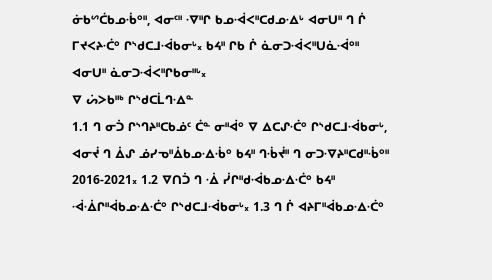ᓃᑲᔥᑖᑲᓄᐧᑳᐤᐦ, ᐊᓂᑦᐦ ᐧᐁᐦᒋ ᑲᓄᐧᐋᐸᐦᑕᑯᓄᐧᐃᒡ ᐊᓂᑌᐦ ᒉ ᒌ ᒥᔪᐸᔨᐧᑖᐤ ᒋᔅᑯᑕᒧᐧᐋᑲᓂᒡ᙮ ᑲᔦᐦ ᒋᑲ ᒌ ᓈᓂᑐᐧᐋᐸᐦᑌᓈᐧᐋᐤᐦ ᐊᓂᑌᐦ ᓈᓂᑐᐧᐋᐸᐦᒋᑲᓂᐦᒡ᙮
ᐁ ᔖᐳᑲᐦᒃ ᒋᔅᑯᑕᒫᒉᐧᐃᓐ
1.1 ᒉ ᓂᑑ ᒋᔅᒉᔨᐦᑕᑲᓅᑦ ᑖᓐ ᓂᐦᐋᐤ ᐁ ᐃᑕᔑᐧᑖᐤ ᒋᔅᑯᑕᒧᐧᐋᑲᓂᒡ, ᐊᓂᔫ ᒉ ᐄᔑ ᓅᓯᓀᐦᐄᑲᓄᐧᐃᐧᑳᐤ ᑲᔦᐦ ᒉᐧᑳᔫᐦ ᒉ ᓂᑐᐧᐁᔨᐦᑕᑯᐦᐧᑳᐤᐦ 2016-2021᙮ 1.2 ᐁᑎᑑ ᒉ ᐧᐄ ᓰᒋᐦᑯᐧᐋᑲᓄᐧᐃᐧᑖᐤ ᑲᔦᐦ ᐧᐋᐧᐄᒋᐦᐋᑲᓄᐧᐃᐧᑖᐤ ᒋᔅᑯᑕᒧᐧᐋᑲᓂᒡ᙮ 1.3 ᒉ ᒌ ᐊᔨᒥᐦᐋᑲᓄᐧᐃᐧᑖᐤ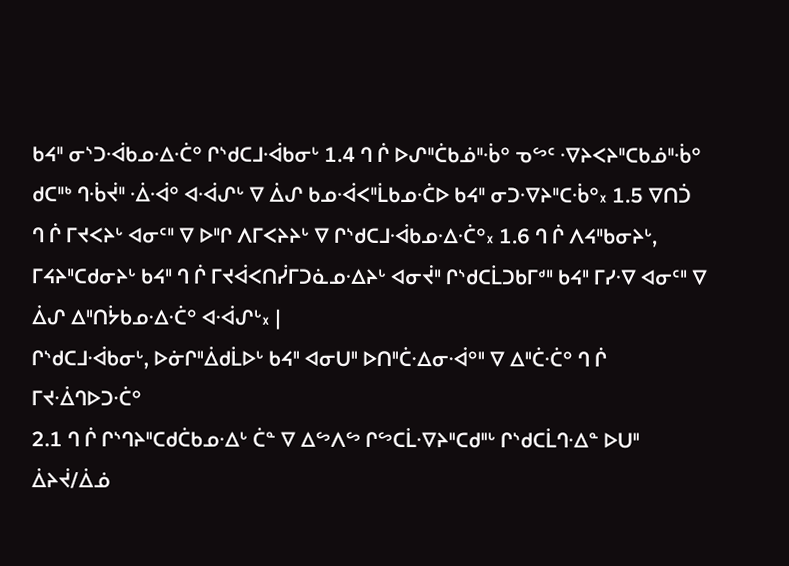ᑲᔦᐦ ᓂᔅᑐᐧᐋᑲᓄᐧᐃᐧᑖᐤ ᒋᔅᑯᑕᒧᐧᐋᑲᓂᒡ 1.4 ᒉ ᒌ ᐅᔑᐦᑖᑲᓅᐦᐧᑳᐤ ᓀᔥᑦ ᐧᐁᔨᐸᔨᐦᑕᑲᓅᐦᐧᑳᐤ ᑯᑕᐦᒃ ᒉᐧᑳᔫᐦ ᐧᐄᐧᐋᐤ ᐊᐧᐋᔑᒡ ᐁ ᐄᔑ ᑲᓄᐧᐋᐸᐦᒫᑲᓄᐧᑖᐅ ᑲᔦᐦ ᓂᑐᐧᐁᔨᐦᑕᐧᑳᐤ᙮ 1.5 ᐁᑎᑑ ᒉ ᒌ ᒥᔪᐸᔨᒡ ᐊᓂᑦᐦ ᐁ ᐅᐦᒋ ᐱᒥᐸᔨᔨᒡ ᐁ ᒋᔅᑯᑕᒧᐧᐋᑲᓄᐧᐃᐧᑖᐤ᙮ 1.6 ᒉ ᒌ ᐱᔦᐦᑲᓂᔨᒡ, ᒥᔦᔨᐦᑕᑯᓂᔨᒡ ᑲᔦᐦ ᒉ ᒌ ᒥᔪᐋᐸᑎᓰᒥᑐᓈᓄᐧᐃᔨᒡ ᐊᓂᔫᐦ ᒋᔅᑯᑕᒫᑐᑲᒥᒄᐦ ᑲᔦᐦ ᒥᓯᐧᐁ ᐊᓂᑦᐦ ᐁ ᐄᔑ ᐃᐦᑎᔮᑲᓄᐧᐃᐧᑖᐤ ᐊᐧᐋᔑᒡ᙮ |
ᒋᔅᑯᑕᒧᐧᐋᑲᓂᒡ, ᐅᓃᒋᐦᐄᑯᒫᐅᒡ ᑲᔦᐦ ᐊᓂᑌᐦ ᐅᑎᐦᑖᐧᐃᓂᐧᐋᐤᐦ ᐁ ᐃᐦᑖᐧᑖᐤ ᒉ ᒌ ᒥᔪᐧᐄᒉᐅᑐᐧᑖᐤ
2.1 ᒉ ᒌ ᒋᔅᒉᔨᐦᑕᑯᑖᑲᓄᐧᐃᒡ ᑖᓐ ᐁ ᐃᔥᐱᔥ ᒋᔥᑕᒫᐧᐁᔨᐦᑕᑯᐦᒡ ᒋᔅᑯᑕᒫᒉᐧᐃᓐ ᐅᑌᐦ ᐄᔨᔫ/ᐄᓅ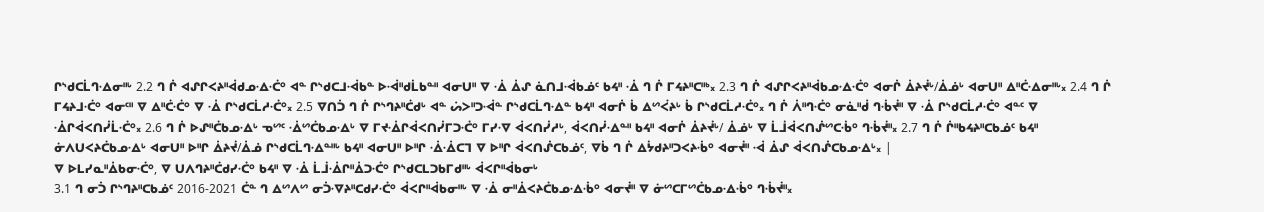ᒋᔅᑯᑕᒫᒉᐧᐃᓂᐦᒡ 2.2 ᒉ ᒌ ᐊᔑᒋᐸᔨᐦᐋᑯᓄᐧᐃᐧᑖᐤ ᐊᓐ ᒋᔅᑯᑕᒧᐧᐋᑲᓐ ᐅᐧᐋᐦᑯᒫᑲᓐᐦ ᐊᓂᑌᐦ ᐁ ᐧᐄ ᐄᔑ ᓈᑎᒧᐧᐋᑲᓅᑦ ᑲᔦᐦ ᐧᐄ ᒉ ᒌ ᒥᔦᔨᐦᑕᐦᒃ᙮ 2.3 ᒉ ᒌ ᐊᔑᒋᐸᔨᐦᐋᑲᓄᐧᐃᐧᑖᐤ ᐊᓂᒌ ᐄᔨᔫᒡ/ᐄᓅᒡ ᐊᓂᑌᐦ ᐃᐦᑖᐧᐃᓂᐦᒡ᙮ 2.4 ᒉ ᒌ ᒥᔦᔨᒧᐧᑖᐤ ᐊᓂᑦᐦ ᐁ ᐃᐦᑖᐧᑖᐤ ᐁ ᐧᐄ ᒋᔅᑯᑕᒫᓱᐧᑖᐤ᙮ 2.5 ᐁᑎᑑ ᒉ ᒌ ᒋᔅᒉᔨᐦᑖᑯᒡ ᐊᓐ ᔖᐳᐦᑐᐧᐋᓐ ᒋᔅᑯᑕᒫᒉᐧᐃᓐ ᑲᔦᐦ ᐊᓂᒌ ᑳ ᐃᔥᐹᔨᒡ ᑳ ᒋᔅᑯᑕᒫᓱᐧᑖᐤ᙮ ᒉ ᒌ ᐲᐦᒉᐧᑖᐤ ᓂᓈᐦᑰ ᒉᐧᑳᔫᐦ ᐁ ᐧᐄ ᒋᔅᑯᑕᒫᓱᐧᑖᐤ ᐊᓐᑦ ᐁ ᐧᐄᒋᐋᐸᑎᓰᒫᐧᑖᐤ᙮ 2.6 ᒉ ᒌ ᐅᔑᐦᑖᑲᓄᐧᐃᒡ ᓀᔥᑦ ᐧᐄᔥᑖᑲᓄᐧᐃᒡ ᐁ ᒥᔪᐧᐄᒋᐋᐸᑎᓰᒥᑐᐧᑖᐤ ᒥᓯᐧᐁ ᐋᐸᑎᓰᓱᒡ, ᐋᐸᑎᓰᐧᐃᓐᐦ ᑲᔦᐦ ᐊᓂᒌ ᐄᔨᔫᒡ/ ᐄᓅᒡ ᐁ ᒫᒨᐋᐸᑎᔒᔥᑕᐧᑳᐤ ᒉᐧᑳᔫᐦ᙮ 2.7 ᒉ ᒌ ᒌᐦᑲᔦᔨᐦᑕᑲᓅᑦ ᑲᔦᐦ ᓃᐱᑌᐸᔨᑖᑲᓄᐧᐃᒡ ᐊᓂᑌᐦ ᐅᐦᒋ ᐄᔨᔫ/ᐄᓅ ᒋᔅᑯᑕᒫᒉᐧᐃᓐᐦᒡ ᑲᔦᐦ ᐊᓂᑌᐦ ᐅᐦᒋ ᐧᐄᐧᐄᑕᒣ ᐁ ᐅᐦᒋ ᐋᐸᑎᔒᑕᑲᓅᑦ, ᐁᑳ ᒉ ᒌ ᐃᔮᑯᔨᐦᑐᐸᔨᐧᑳᐤ ᐊᓂᔫᐦ ᐧᐋ ᐄᔑ ᐋᐸᑎᔒᑕᑲᓄᐧᐃᒡ᙮ |
ᐁ ᐅᒪᓯᓇᐦᐄᑲᓂᐧᑖᐤ, ᐁ ᑌᐱᒉᔨᐦᑖᑯᓯᐧᑖᐤ ᑲᔦᐦ ᐁ ᐧᐄ ᒫᒨᐧᐄᒋᐦᐄᑐᐧᑖᐤ ᒋᔅᑯᑕᒪᑐᑲᒥᑯᐦᒡ ᐋᐸᒋᐦᐋᑲᓂᒡ
3.1 ᒉ ᓂᑑ ᒋᔅᒉᔨᐦᑕᑲᓅᑦ 2016-2021 ᑖᓐ ᒉ ᐃᔥᐱᔥ ᓂᑑᐧᐁᔨᐦᑕᑯᓯᐧᑖᐤ ᐋᐸᒋᐦᐋᑲᓂᐦᒡ ᐁ ᐧᐄ ᓂᐦᐄᐸᔨᑖᑲᓄᐧᐃᐧᑳᐤ ᐊᓂᔫᐦ ᐁ ᓃᔥᑕᒥᔥᑖᑲᓄᐧᐃᐧᑳᐤ ᒉᐧᑳᔫᐦ᙮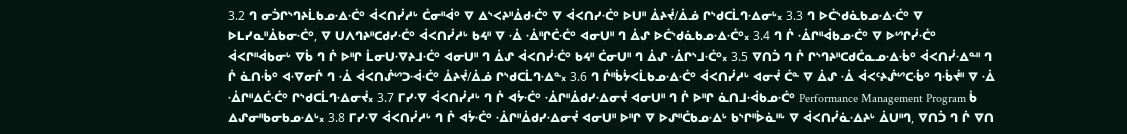3.2 ᒉ ᓂᑑᒋᔅᒉᔨᒫᑲᓄᐧᐃᐧᑖᐤ ᐋᐸᑎᓰᓱᒡ ᑖᓂᐦᐋᐤ ᐁ ᐃᔅᐸᔨᐦᐄᑯᐧᑖᐤ ᐁ ᐋᐸᑎᓯᐧᑖᐤ ᐅᑌᐦ ᐄᔨᔫ/ᐄᓅ ᒋᔅᑯᑕᒫᒉᐧᐃᓂᒡ᙮ 3.3 ᒉ ᐅᑖᔅᑯᓈᑲᓄᐧᐃᐧᑖᐤ ᐁ ᐅᒪᓯᓇᐦᐄᑲᓂᐧᑖᐤ, ᐁ ᑌᐱᒉᔨᐦᑕᑯᓯᐧᑖᐤ ᐋᐸᑎᓰᓱᒡ ᑲᔦᐦ ᐁ ᐧᐄ ᐧᐄᐦᒋᑖᐧᑖᐤ ᐊᓂᑌᐦ ᒉ ᐄᔑ ᐅᑖᔅᑯᓈᑲᓄᐧᐃᐧᑖᐤ᙮ 3.4 ᒉ ᒌ ᐧᐄᒋᐦᐋᑲᓄᐧᑖᐤ ᐁ ᐅᔥᒋᓰᐧᑖᐤ ᐋᐸᒋᐦᐋᑲᓂᒡ ᐁᑳ ᒉ ᒌ ᐅᐦᒋ ᒫᓂᑌᐧᐁᔨᒧᐧᑖᐤ ᐊᓂᑌᐦ ᒉ ᐄᔑ ᐋᐸᑎᓰᐧᑖᐤ ᑲᔦᐦ ᑖᓂᑌᐦ ᒉ ᐄᔑ ᐧᐄᒋᔅᒧᐧᑖᐤ᙮ 3.5 ᐁᑎᑑ ᒉ ᒌ ᒋᔅᒉᔨᐦᑕᑯᑖᓇᓄᐧᐃᐧᑳᐤ ᐋᐸᑎᓰᐧᐃᓐᐦ ᒉ ᒌ ᓈᑎᐧᑳᐤ ᐊᐧᐁᓂᒌ ᒉ ᐧᐄ ᐋᐸᑎᔒᔥᑐᐧᐋᐧᑖᐤ ᐄᔨᔫ/ᐄᓅ ᒋᔅᑯᑕᒫᒉᐧᐃᓐ᙮ 3.6 ᒉ ᒌᐦᑳᔮᐸᒫᑲᓄᐧᐃᐧᑖᐤ ᐋᐸᑎᓰᓱᒡ ᐊᓂᔫ ᑖᓐ ᐁ ᐄᔑ ᐧᐄ ᐋᐸᑦᔨᔒᔥᑕᐧᑳᐤ ᒉᐧᑳᔫᐦ ᐁ ᐧᐄ ᐧᐄᒋᐦᐃᑖᐧᑖᐤ ᒋᔅᑯᑕᒫᒉᐧᐃᓂᔫ᙮ 3.7 ᒥᓯᐧᐁ ᐋᐸᑎᓰᓱᒡ ᒉ ᒌ ᐊᔮᐧᑖᐤ ᐧᐄᒋᐦᐄᑯᓯᐧᐃᓂᔫ ᐊᓂᑌᐦ ᒉ ᒌ ᐅᐦᒋ ᓈᑎᒧᐧᐋᑲᓄᐧᑖᐤ Performance Management Program ᑳ ᐃᔑᓂᐦᑲᓂᑲᓄᐧᐃᒡ᙮ 3.8 ᒥᓯᐧᐁ ᐋᐸᑎᓰᓱᒡ ᒉ ᒌ ᐊᔮᐧᑖᐤ ᐧᐄᒋᐦᐄᑯᓯᐧᐃᓂᔫ ᐊᓂᑌᐦ ᐅᐦᒋ ᐁ ᐅᔑᐦᑖᑲᓄᐧᐃᒡ ᑲᔅᒋᐦᐆᓈᐦᒡ ᐁ ᐋᐸᑎᓰᓈᐧᐃᔨᒡ ᐄᑌᐦᒉ, ᐁᑎᑑ ᒉ ᒌ ᐁᑎ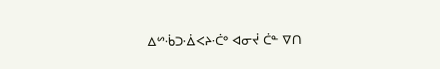ᐃᔥᐧᑳᑐᐧᐄᐸᔨᐧᑖᐤ ᐊᓂᔫ ᑖᓐ ᐁᑎ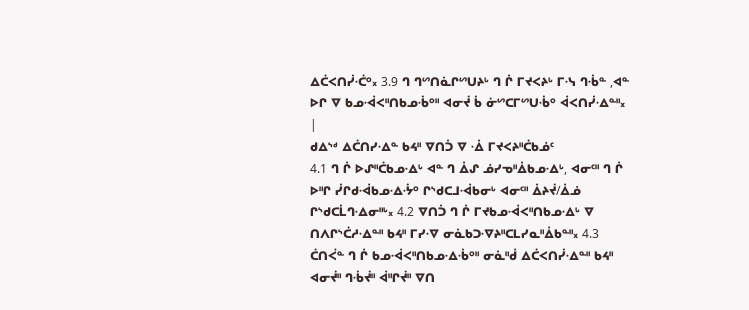ᐃᑖᐸᑎᓰᐧᑖᐤ᙮ 3.9 ᒉ ᒉᔥᑎᓈᒋᔥᑌᔨᒡ ᒉ ᒌ ᒥᔪᐸᔨᒡ ᒥᐧᓭ ᒉᐧᑳᓐ ,ᐊᓐ ᐅᒋ ᐁ ᑲᓄᐧᐋᐸᐦᑎᑲᓄᐧᑳᐤᐦ ᐊᓂᔫ ᑳ ᓃᔥᑕᒥᔥᑌᐧᑳᐤ ᐋᐸᑎᓰᐧᐃᓐᐦ᙮ |
ᑯᐃᔅᒄ ᐃᑖᑎᓯᐧᐃᓐ ᑲᔦᐦ ᐁᑎᑑ ᐁ ᐧᐄ ᒥᔪᐸᔨᐦᑖᑲᓅᑦ
4.1 ᒉ ᒌ ᐅᔑᐦᑖᑲᓄᐧᐃᒡ ᐊᓐ ᒉ ᐄᔑ ᓅᓯᓀᐦᐄᑲᓄᐧᐃᒡ, ᐊᓂᑦᐦ ᒉ ᒌ ᐅᐦᒋ ᓰᒋᑯᐧᐋᑲᓄᐧᐃᐧᔮᐤ ᒋᔅᑯᑕᒧᐧᐋᑲᓂᒡ ᐊᓂᑦᐦ ᐄᔨᔫ/ᐄᓅ ᒋᔅᑯᑕᒫᒉᐧᐃᓂᐦᒡ᙮ 4.2 ᐁᑎᑑ ᒉ ᒌ ᒥᔪᑲᓄᐧᐋᐸᐦᑎᑲᓄᐧᐃᒡ ᐁ ᑎᐱᒋᔅᑖᓱᐧᐃᓐᐦ ᑲᔦᐦ ᒥᓯᐧᐁ ᓂᓈᑲᑐᐧᐁᔨᐦᑕᒪᓯᓇᐦᐄᑲᓐᐦ᙮ 4.3 ᑖᑎᐹᓐ ᒉ ᒌ ᑲᓄᐧᐋᐸᐦᑎᑲᓄᐧᐃᐧᑳᐤᐦ ᓂᓈᐦᑰ ᐃᑖᐸᑎᓰᐧᐃᓐᐦ ᑲᔦᐦ ᐊᓂᔫᐦ ᒉᐧᑳᔫᐦ ᐋᐦᒋᔫᐦ ᐁᑎ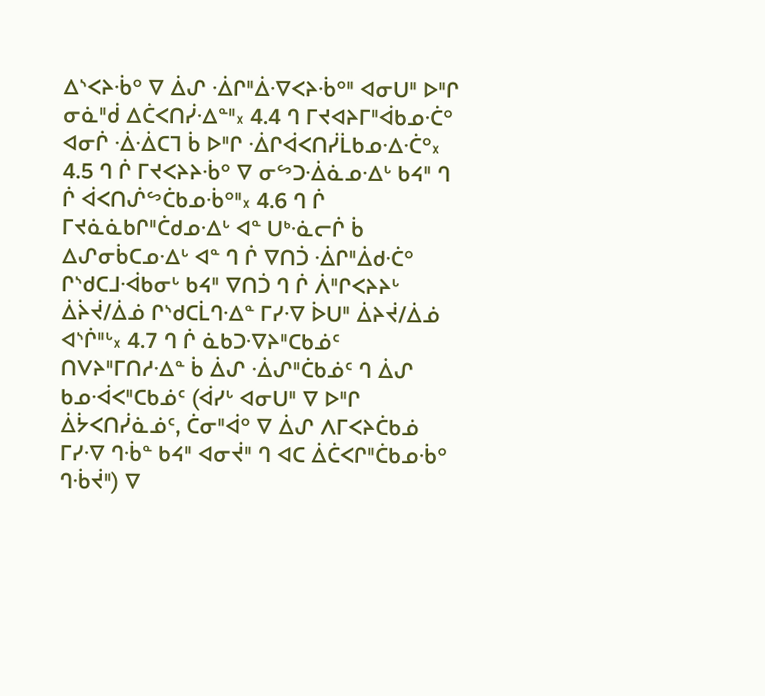ᐃᔅᐸᔨᐧᑳᐤ ᐁ ᐄᔑ ᐧᐄᒋᐦᐄᐧᐁᐸᔨᐧᑳᐤᐦ ᐊᓂᑌᐦ ᐅᐦᒋ ᓂᓈᐦᑰ ᐃᑖᐸᑎᓰᐧᐃᓐᐦ᙮ 4.4 ᒉ ᒥᔪᐊᔨᒥᐦᐋᑲᓄᐧᑖᐤ ᐊᓂᒌ ᐧᐄᐧᐄᑕᒣ ᑳ ᐅᐦᒋ ᐧᐄᒋᐋᐸᑎᓰᒫᑲᓄᐧᐃᐧᑖᐤ᙮ 4.5 ᒉ ᒌ ᒥᔪᐸᔨᔨᐧᑳᐤ ᐁ ᓂᔥᑐᐧᐄᓈᓄᐧᐃᒡ ᑲᔦᐦ ᒉ ᒌ ᐋᐸᑎᔒᔥᑖᑲᓄᐧᑳᐤᐦ᙮ 4.6 ᒉ ᒌ ᒥᔪᓈᓈᑲᒋᐦᑖᑯᓄᐧᐃᒡ ᐊᓐ ᑌᒃᐧᓈᓕᒌ ᑳ ᐃᔑᓂᑳᑕᓄᐧᐃᒡ ᐊᓐ ᒉ ᒌ ᐁᑎᑑ ᐧᐄᒋᐦᐄᑯᐧᑖᐤ ᒋᔅᑯᑕᒧᐧᐋᑲᓂᒡ ᑲᔦᐦ ᐁᑎᑑ ᒉ ᒌ ᐲᐦᒋᐸᔨᔨᒡ ᐄᔩᔫ/ᐄᓅ ᒋᔅᑯᑕᒫᒉᐧᐃᓐ ᒥᓯᐧᐁ ᐆᑌᐦ ᐄᔨᔫ/ᐄᓅ ᐊᔅᒌᐦᒡ᙮ 4.7 ᒉ ᒌ ᓈᑲᑐᐧᐁᔨᐦᑕᑲᓅᑦ ᑎᐯᔨᐦᒥᑎᓱᐧᐃᓐ ᑳ ᐄᔑ ᐧᐄᔑᐦᑖᑲᓅᑦ ᒉ ᐄᔑ ᑲᓄᐧᐋᐸᐦᑕᑲᓅᑦ (ᐋᓯᒡ ᐊᓂᑌᐦ ᐁ ᐅᐦᒋ ᐄᔮᐸᑎᓰᓈᓅᑦ, ᑖᓂᐦᐋᐤ ᐁ ᐄᔑ ᐱᒥᐸᔨᑖᑲᓅ ᒥᓯᐧᐁ ᒉᐧᑳᓐ ᑲᔦᐦ ᐊᓂᔫᐦ ᒉ ᐊᑕ ᐄᑖᐸᒋᐦᑖᑲᓄᐧᑳᐤ ᒉᐧᑳᔫᐦ) ᐁ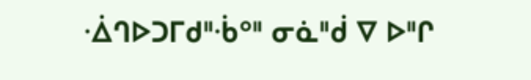ᐧᐄᒉᐅᑐᒥᑯᐦᐧᑳᐤᐦ ᓂᓈᐦᑰ ᐁ ᐅᐦᒋ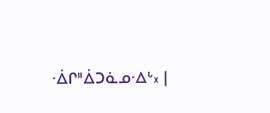ᐧᐄᒋᐦᐄᑐᓈᓄᐧᐃᒡ᙮ |